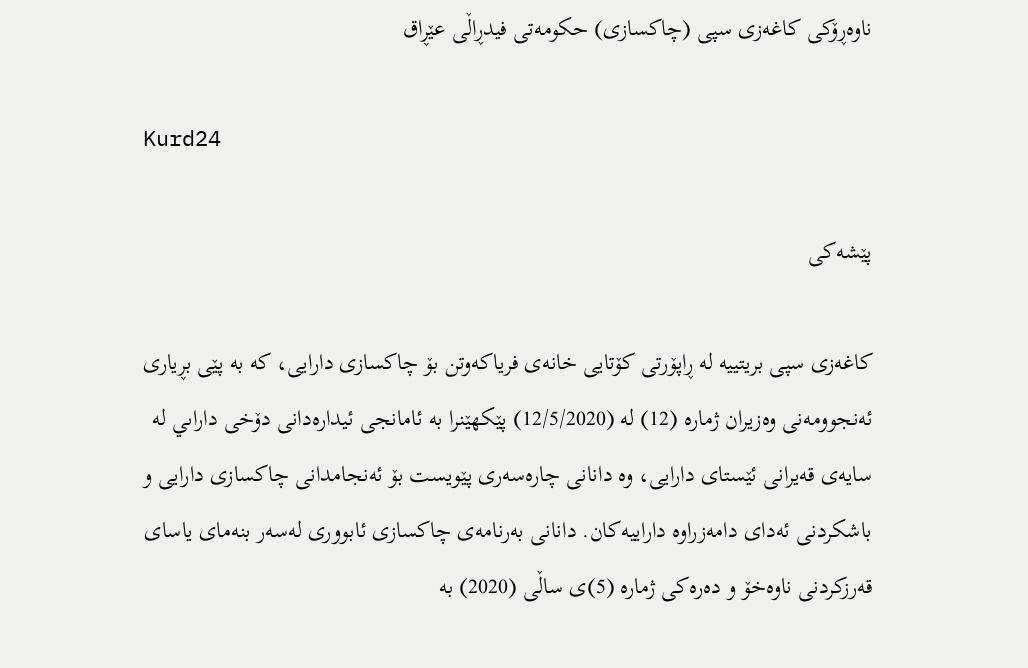ناوه‌ڕۆكى كاغه‌زى سپى (چاكسازى) حكومه‌تى فيدڕاڵى عێڕاق

Kurd24

پێشه‌كى

كاغه‌زى سپى بريتييه‌ له‌ ڕاپۆرتى كۆتايى خانه‌ى فرياكه‌وتن بۆ چاكسازى دارايى، كه‌ به‌ پێى بڕيارى ئه‌نجوومه‌نى وه‌زيران ژماره‌ (12) له‌ (12/5/2020) پێكهێنرا به‌ ئامانجى ئيداره‌دانى دۆخى داراىي له‌ سايه‌ى قه‌يرانى ئێستاى دارايى، وه‌ دانانى چاره‌سه‌رى پێويست بۆ ئه‌نجامدانى چاكسازى دارايى و باشكردنى ئه‌داى دامه‌زراوه‌ داراييه‌كان. دانانى به‌رنامه‌ى چاكسازى ئابوورى له‌سه‌ر بنه‌ماى ياساى قه‌رزكردنى ناوه‌خۆ و ده‌ره‌كى ژماره‌ (5)ى ساڵى (2020) به‌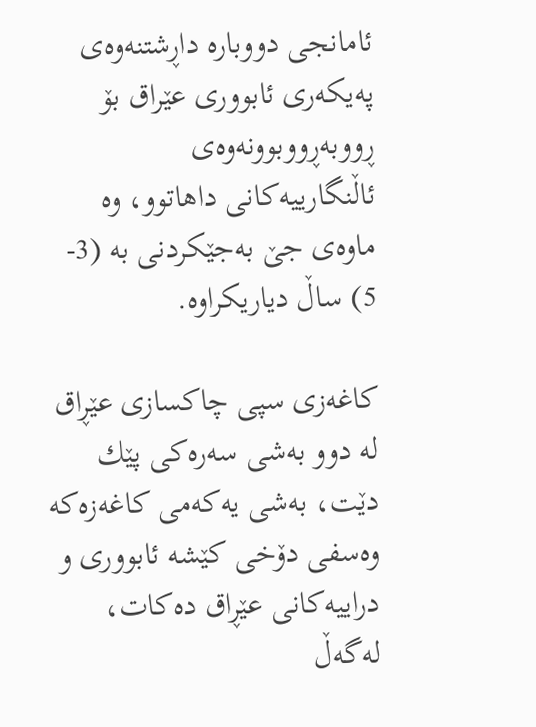ئامانجى دووباره‌ داڕشتنه‌وه‌ى په‌يكه‌رى ئابوورى عێراق بۆ ڕووبه‌ڕووبوونه‌وه‌ى ئاڵنگارييه‌كانى داهاتوو، وه‌ ماوه‌ى جێ به‌جێكردنى به‌ (3- 5) ساڵ دياريكراوه‌.

كاغه‌زى سپى چاكسازى عێڕاق له‌ دوو به‌شى سه‌ره‌كى پێك دێت، به‌شى يه‌كه‌مى كاغه‌زه‌كه‌ وه‌سفى دۆخى كێشه‌ ئابوورى و دراييه‌كانى عێڕاق ده‌كات، له‌گه‌ڵ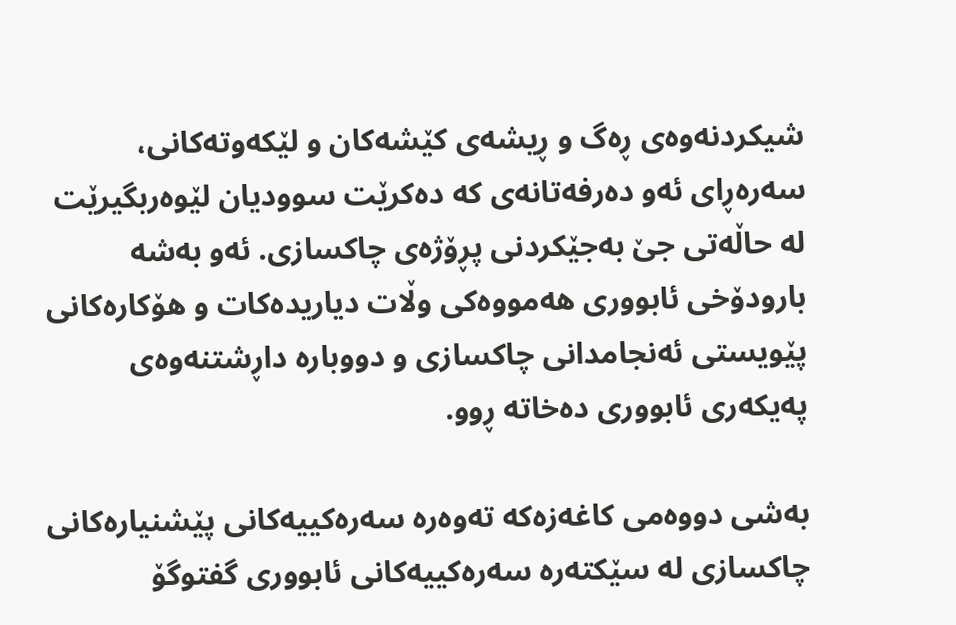شيكردنه‌وه‌ى ڕه‌گ و ڕيشه‌ى كێشه‌كان و لێكه‌وته‌كانى، سه‌ره‌ڕاى ئه‌و ده‌رفه‌تانه‌ى كه‌ ده‌كرێت سووديان لێوه‌ربگيرێت له‌ حاڵه‌تى جێ به‌جێكردنى پڕۆژه‌ى چاكسازى. ئه‌و به‌شه‌ بارودۆخى ئابوورى هه‌مووه‌كى وڵات دياريده‌كات و هۆكاره‌كانى پێويستى ئه‌نجامدانى چاكسازى و دووباره‌ داڕشتنه‌وه‌ى په‌يكه‌رى ئابوورى ده‌خاته‌ ڕوو.

به‌شى دووه‌مى كاغه‌زه‌كه‌ ته‌وه‌ره‌ سه‌ره‌كييه‌كانى پێشنياره‌كانى چاكسازى له‌ سێكته‌ره‌ سه‌ره‌كييه‌كانى ئابوورى گفتوگۆ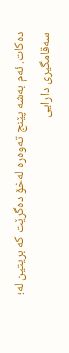ده‌كات. ئه‌م به‌شه‌ پێنج ته‌وه‌ره‌ له‌خۆ ده‌گرێت كه‌ بريتين له؛‌ سه‌قامگيرى دارايى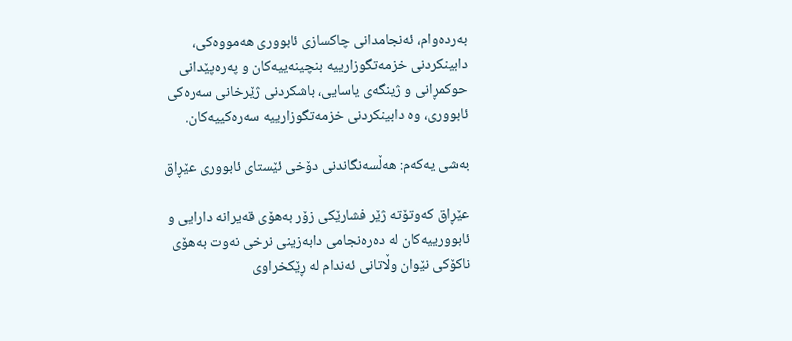به‌رده‌وام،‌ ئه‌نجامدانى چاكسازى ئابوورى هه‌مووه‌كى،‌ دابينكردنى خزمه‌‌تگوزارييه‌ بنچينه‌ييه‌كان و په‌ره‌پێدانى حوكمڕانى و ژينگه‌ى ياسايى، باشكردنى ژێرخانى سه‌ره‌كى ئابوورى، وه‌ دابينكردنى خزمه‌تگوزارييه‌ سه‌ره‌كييه‌كان.

به‌شى يه‌كه‌م: هه‌ڵسه‌نگاندنى دۆخى ئێستاى ئابوورى عێڕاق

عێڕاق كه‌وتۆته‌ ژێر فشارێكى زۆر به‌هۆى قه‌يرانه‌ دارايى و ئابوورييه‌كان له‌ ده‌ره‌نجامى دابه‌زينى نرخى نه‌وت به‌هۆى ناكۆكى نێوان وڵاتانى ئه‌ندام له‌ ڕێكخراوى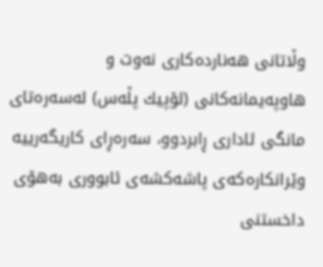وڵاتانى هه‌نارده‌كارى نه‌وت و هاوپه‌يمانه‌كانى (ئۆپيك پڵه‌س) له‌سه‌ره‌تاى مانگى ئادارى ڕابردوو، سه‌ره‌ڕاى كاريگه‌رييه‌ وێرانكاره‌كه‌ى پاشه‌كشه‌ى ئابوورى به‌هۆى داخستنى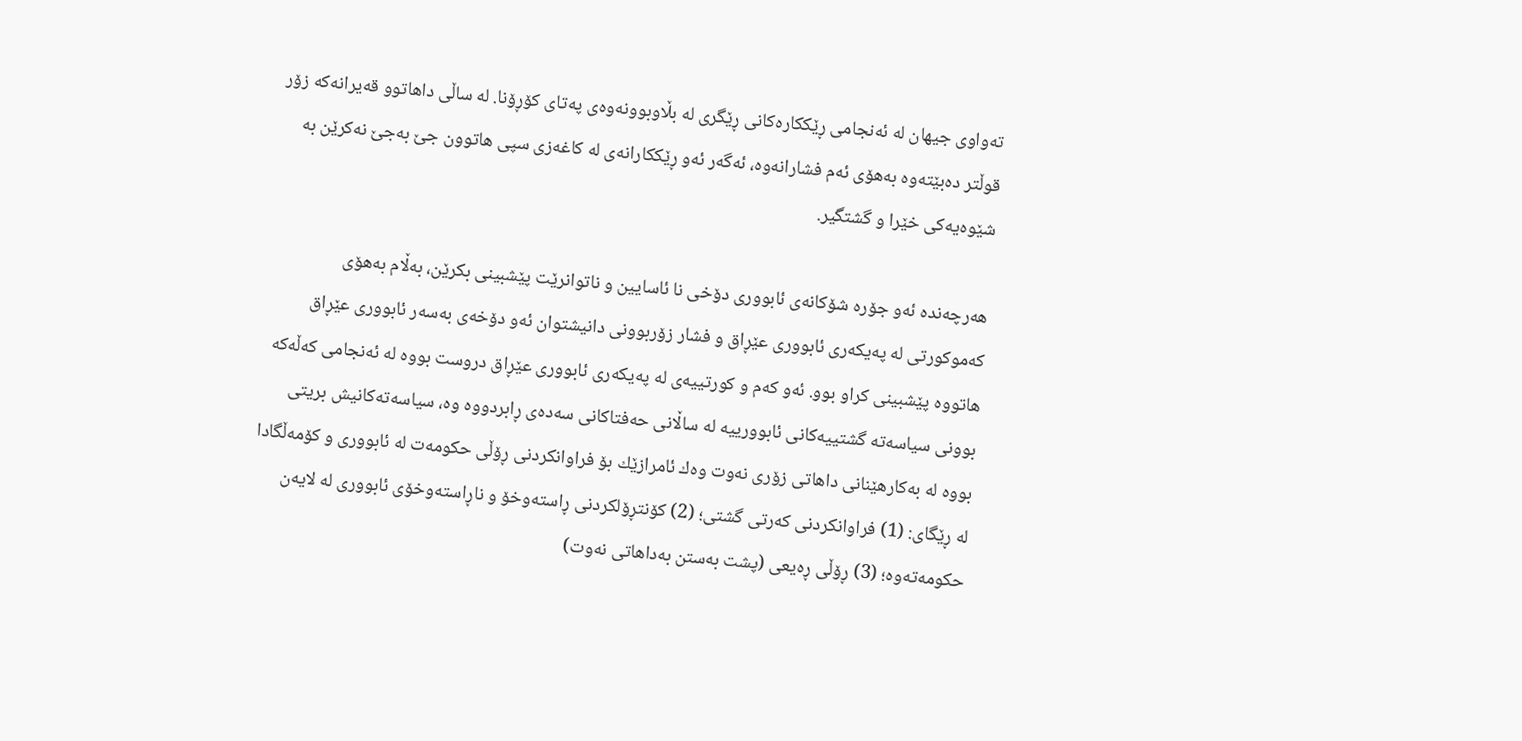ته‌واوى جيهان له‌ ئه‌نجامى ڕێككاره‌كانى ڕێگرى له‌ بڵاوبوونه‌وه‌ى په‌تاى كۆڕۆنا. له‌ ساڵى داهاتوو قه‌يرانه‌كه‌ زۆر قوڵتر ده‌بێته‌وه‌ به‌هۆى ئه‌م فشارانه‌وه‌، ئه‌گه‌ر ئه‌و ڕێككارانه‌ى له‌ كاغه‌زى سپى هاتوون جێ به‌جێ نه‌كرێن به‌ شێوه‌يه‌كى خێرا و گشتگير.

هه‌رچه‌نده‌ ئه‌و جۆره‌ شۆكانه‌ى ئابوورى دۆخى نا ئاسايين و ناتوانرێت پێشبينى بكرێن، به‌ڵام به‌هۆى كه‌موكورتى له‌ په‌يكه‌رى ئابوورى عێڕاق و فشار زۆربوونى دانيشتوان ئه‌و دۆخه‌ى به‌سه‌ر ئابوورى عێڕاق هاتووه‌ پێشبينى كراو بوو. ئه‌و كه‌م و كورتييه‌ى له‌ په‌يكه‌رى ئابوورى عێڕاق دروست بووه‌ له‌ ئه‌نجامى كه‌ڵه‌كه‌ بوونى سياسه‌ته‌ گشتييه‌كانى ئابوورييه‌ له‌ ساڵانى حه‌فتاكانى سه‌ده‌ى ڕابردووه‌ وه‌، سياسه‌ته‌كانيش بريتى بووه‌ له‌ به‌كارهێنانى داهاتى زۆرى نه‌وت وه‌ك ئامرازێك بۆ فراوانكردنى ڕۆڵى حكومه‌ت له‌ ئابوورى و كۆمه‌ڵگادا له‌ ڕێگاى: (1) فراوانكردنى كه‌رتى گشتى؛ (2) كۆنتڕۆلكردنى ڕاسته‌وخۆ و ناڕاسته‌وخۆى ئابوورى له‌ لايه‌ن حكومه‌ته‌وه‌؛ (3) ڕۆڵى ڕه‌يعى (پشت به‌ستن به‌داهاتى نه‌وت)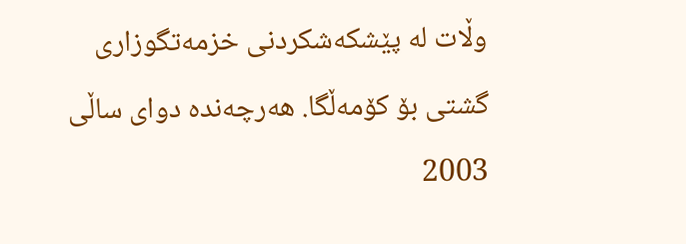وڵات له‌ پێشكه‌شكردنى خزمه‌تگوزارى گشتى بۆ كۆمه‌ڵگا. هه‌رچه‌نده‌ دواى ساڵى 2003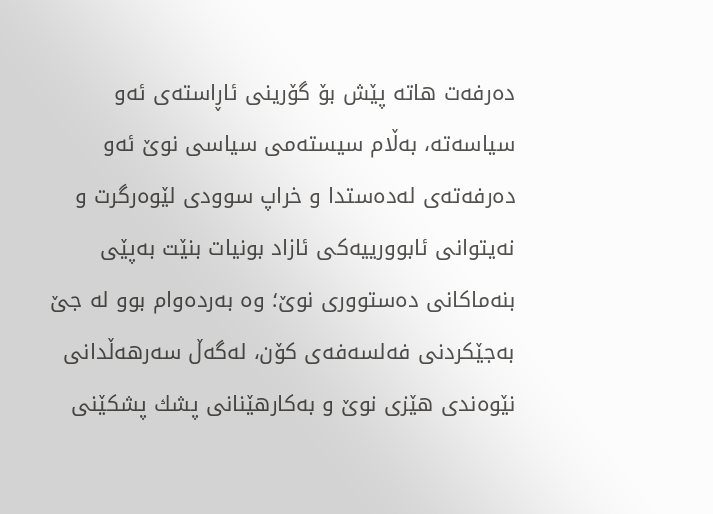ده‌رفه‌ت هاته‌ پێش بۆ گۆرينى ئاڕاسته‌ى ئه‌و سياسه‌ته‌، به‌ڵام سيسته‌مى سياسى نوێ ئه‌و ده‌رفه‌ته‌ى له‌ده‌ستدا و خراپ سوودى لێوه‌رگرت و نه‌يتوانى ئابوورييه‌كى ئازاد بونيات بنێت به‌پێى بنه‌ماكانى ده‌ستوورى نوێ؛ وه‌ به‌رده‌وام بوو له‌ جێ به‌جێكردنى فه‌لسه‌فه‌ى كۆن، له‌گه‌ڵ سه‌رهه‌ڵدانى نێوه‌ندى هێزى نوێ و به‌كارهێنانى پشك پشكێنى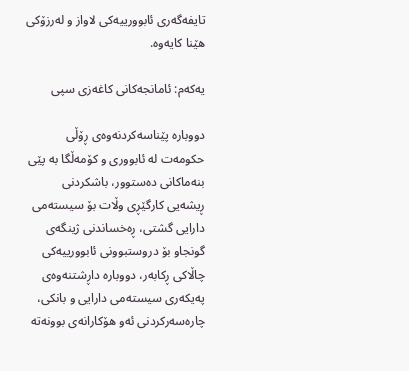تايفه‌گه‌رى ئابوورييه‌كى لاواز و له‌رزۆكى هێنا كايه‌وه‌.

يه‌كه‌م: ئامانجه‌كانى كاغه‌زى سپى

دووباره‌ پێناسه‌كردنه‌وه‌ى ڕۆڵى حكومه‌ت له‌ ئابوورى و كۆمه‌ڵگا به‌ پێى بنه‌ماكانى ده‌ستوور، باشكردنى ڕيشه‌يى كارگێڕى وڵات بۆ سيسته‌مى دارايى گشتى، ڕه‌خساندنى ژينگه‌ى گونجاو بۆ دروستبوونى ئابوورييه‌كى چاڵاكى ڕكابه‌ر، دووباره‌ داڕشتنه‌وه‌ى په‌يكه‌رى سيسته‌مى دارايى و بانكى، چاره‌سه‌ركردنى ئه‌و هۆكارانه‌ى بوونه‌ته‌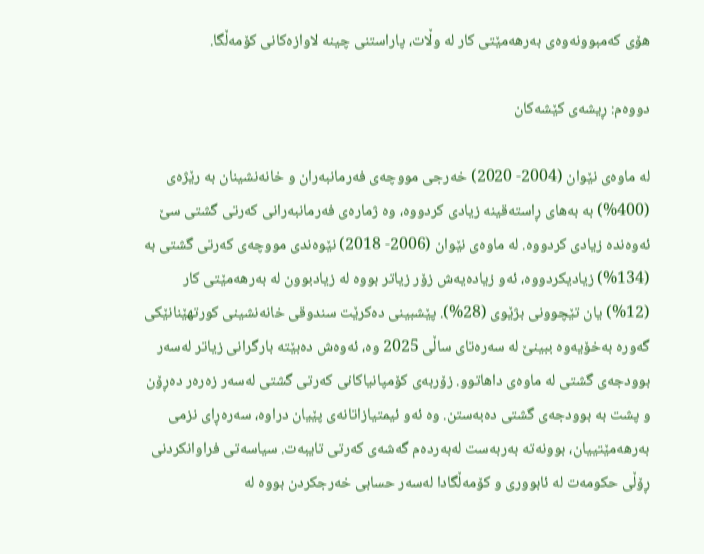هۆى كه‌مبوونه‌وه‌ى به‌رهه‌مێتى كار له‌ وڵات، پاراستنى چينه‌ لاوازه‌كانى كۆمه‌ڵگا.

دووه‌م: ڕیشه‌ى كێشه‌كان

له‌ ماوه‌ى نێوان (2004- 2020) خه‌رجى مووچه‌ى فه‌رمانبه‌ران و خانه‌نشينان به‌ رێژه‌ى (400%) به‌ به‌هاى ڕاسته‌قينه‌ زيادى كردووه، وه‌ ژماره‌ى فه‌رمانبه‌رانى كه‌رتى گشتى سێ ئه‌وه‌نده‌ زيادى كردووه‌. له‌ ماوه‌ى نێوان (2006- 2018) نێوه‌ندى مووچه‌ى كه‌رتى گشتى به‌ (134%) زياديكردووه‌، ئه‌و زياده‌يه‌ش زۆر زياتر بووه‌ له‌ زيادبوون له‌ به‌رهه‌مێتى كار (12%) يان تێچوونى بژێوى (28%). پێشبينى ده‌كرێت سندوقى خانه‌نشينى كورتهێنانێكى گه‌وره‌ به‌خۆيه‌وه‌ ببينێ له‌ سه‌ره‌تاى ساڵى 2025 وه‌، ئه‌وه‌ش ده‌بێته‌ بارگرانى زياتر له‌سه‌ر بوودجه‌ى گشتى له‌ ماوه‌ى داهاتوو. زۆربه‌ى كۆمپانياكانى كه‌رتى گشتى له‌سه‌ر زه‌ره‌ر ده‌ڕۆن و پشت به‌ بوودجه‌ى گشتى ده‌به‌ستن. وه‌ ئه‌و ئيمتيازاتانه‌ى پێيان دراوه‌، سه‌ره‌ڕاى نزمى به‌رهه‌مێتييان، بوونه‌ته‌ به‌ربه‌ست له‌به‌رده‌م گه‌شه‌ى كه‌رتى تايبه‌ت. سياسه‌تى فراوانكردنى ڕۆڵى حكومه‌ت له‌ ئابوورى و كۆمه‌ڵگادا له‌سه‌ر حسابى خه‌رجكردن بووه‌ له‌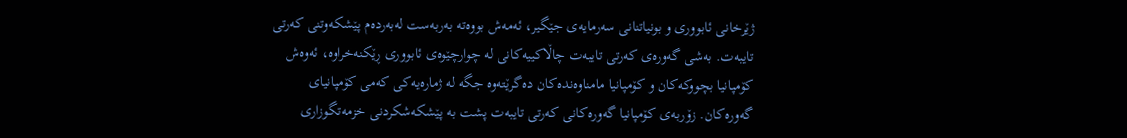ژێرخانى ئابوورى و بونياتنانى سه‌رمايه‌ى جێگير، ئه‌مه‌ش بووه‌ته‌ به‌ربه‌ست له‌به‌رده‌م پێشكه‌وتنى كه‌رتى تايبه‌ت. به‌شى گه‌وره‌ى كه‌رتى تايبه‌ت چاڵاكييه‌كانى له‌ چوارچێوه‌ى ئابوورى ڕێكنه‌خراوه‌، ئه‌وه‌ش كۆمپانيا بچووكه‌كان و كۆمپانيا مامناوه‌نده‌كان ده‌گرێته‌وه‌ جگه‌ له‌ ژماره‌يه‌كى كه‌مى كۆمپانياى گه‌وره‌كان. زۆربه‌ى كۆمپانيا گه‌وره‌كانى كه‌رتى تايبه‌ت پشت به‌ پێشكه‌شكردنى خزمه‌تگوزارى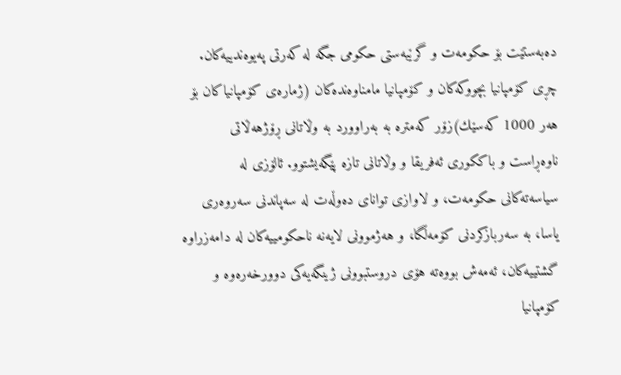ده‌به‌ستێت بۆ حكومه‌ت و گرێبه‌ستى حكومى جگه‌ له‌ كه‌رتى په‌يوه‌ندييه‌كان. چڕى كۆمپانيا بچووكه‌كان و كۆمپانيا مامناوه‌نده‌كان (ژماره‌ى كۆمپانياكان بۆ هه‌ر 1000 كه‌سێك)زۆر كه‌متره‌ به‌ به‌راوورد به‌ وڵاتانى ڕۆژهه‌ڵاتى ناوه‌ڕاست و باككورى ئه‌فريقا و وڵاتانى تازه‌ پێگه‌يشتوو. ئالۆزى له‌ سياسه‌ته‌كانى حكومه‌ت، و لاوازى تواناى ده‌وڵه‌ت له‌ سه‌پاندنى سه‌روه‌رى ياسا، به‌ سه‌ربازكردنى كۆمه‌ڵگا، و هه‌ژموونى لايه‌نه‌ ناحكومييه‌كان له‌ دامه‌زراوه‌ گشتييه‌كان، ئه‌مه‌ش بووه‌ته‌ هۆى دروستبوونى ژينگه‌يه‌كى دوورخه‌ره‌وه‌ و كۆمپانيا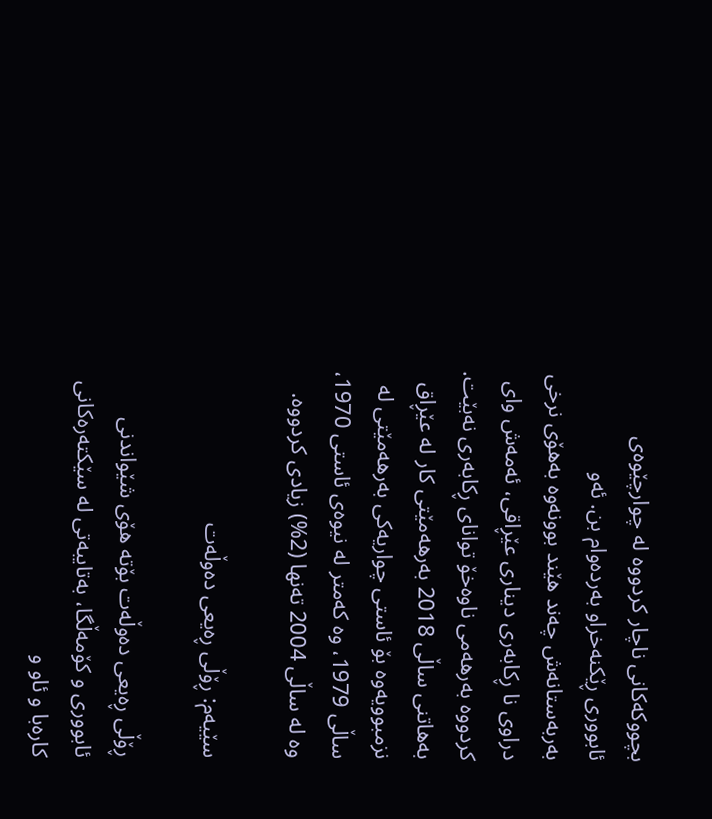بچووكه‌كانى ناچار كردووه‌ له‌ چوارچێوه‌ى ئابوورى ڕێكنه‌خراو به‌رده‌وام بن. ئه‌و به‌ربه‌ستانه‌ش چه‌ند هێند بوونه‌وه‌ به‌هۆى نرخى دراوى نا ڕكابه‌رى دينارى عێڕاقى، ئه‌مه‌ش واى كردووه‌ به‌رهه‌مى ناوه‌خۆ تواناى ڕكابه‌رى نه‌بێت. به‌هاتنى ساڵى 2018 به‌رهه‌مێتى كار له‌ عێڕاق نزمبوويه‌وه‌ بۆ ئاستى چواريه‌كى به‌رهه‌مێتى له‌ ساڵى 1979، وه‌ كه‌متر له‌ نيوه‌ى ئاستى 1970، وه‌ له‌ ساڵى 2004 ته‌نها (2%) زيادى كردووه‌.

سێيه‌م: ڕۆڵى ڕه‌يعى ده‌وڵه‌ت

ڕۆڵى ڕه‌يعى ده‌وڵه‌ت بۆته‌ هۆى شێواندنى ئابوورى و كۆمه‌ڵگا، به‌تايبه‌تى له‌ سێكته‌ره‌كانى كاره‌با و ئاو و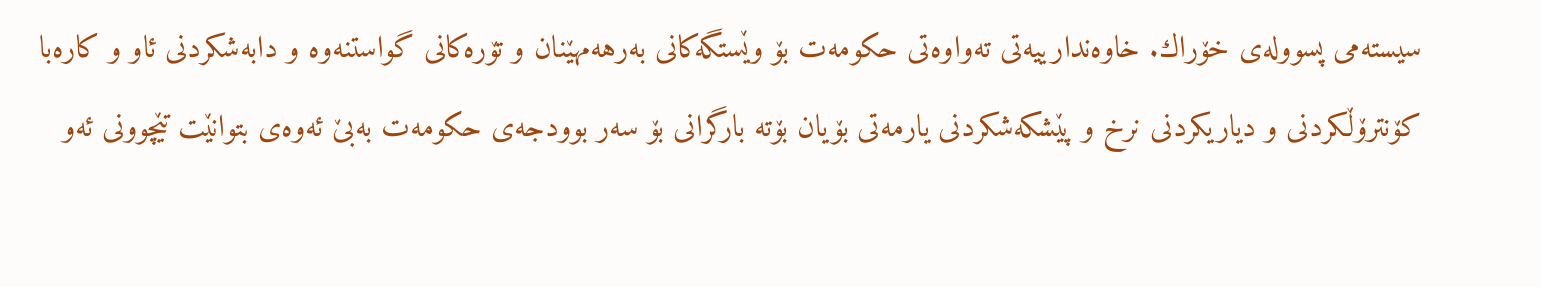سيسته‌مى پسووله‌ى خۆراك. خاوه‌ندارييه‌تى ته‌واوه‌تى حكومه‌ت بۆ وێستگه‌كانى به‌رهه‌مهێنان و تۆره‌كانى گواستنه‌وه‌ و دابه‌شكردنى ئاو و كاره‌با كۆنترۆڵكردنى و دياريكردنى نرخ و پێشكه‌شكردنى يارمه‌تى بۆيان بۆته‌ بارگرانى بۆ سه‌ر بوودجه‌ى حكومه‌ت به‌بێ ئه‌وه‌ى بتوانێت تێچوونى ئه‌و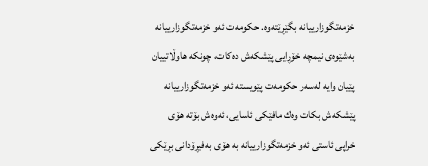خزمه‌تگوزارييانه‌ بگێڕێته‌وه‌. حكومه‌ت ئه‌و خزمه‌تگوزارييانه‌ به‌شێوه‌ى نيمچه‌ خۆڕايى پێشكه‌ش ده‌كات، چونكه‌ هاوڵاتييان پێيان وايه‌ له‌سه‌ر حكومه‌ت پێويسته‌ ئه‌و خزمه‌تگوزارييانه‌ پێشكه‌ش بكات وه‌ك مافێكى ئاسايى، ئه‌وه‌ش بۆته‌ هۆى خراپى ئاستى ئه‌و خزمه‌تگوزارييانه‌ به‌ هۆى به‌فيڕۆدانى بڕێكى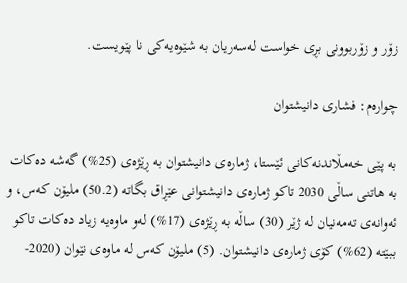زۆر و زۆربوونى بڕى خواست له‌سه‌ريان به‌ شێوه‌يه‌كى نا پێويست.

چواره‌م: فشارى دانيشتوان

به‌ پێى خه‌مڵاندنه‌كانى ئێستا، ژماره‌ى دانيشتوان به‌ ڕێژه‌ى (25%) گه‌شه‌ ده‌كات به‌ هاتنى ساڵى 2030 تاكو ژماره‌ى دانيشتوانى عێڕاق بگاته‌ (50.2) مليۆن كه‌س، و ئه‌وانه‌ى ته‌مه‌نيان له‌ ژێر (30) ساڵه به‌ ڕێژه‌ى (17%) له‌و ماوه‌يه‌ زياد ده‌كات تاكو ببێته‌ (62%) كۆى ژماره‌ى دانيشتوان. (5) مليۆن كه‌س له‌ ماوه‌ى نێوان (2020-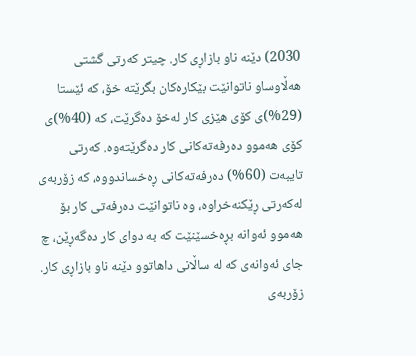2030) دێنه‌ ناو بازاڕى كار. چيتر كه‌رتى گشتى هه‌ڵاوساو ناتوانێت بێكاره‌كان بگرێته‌ خۆ، كه‌ ئێستا (29%)ى كۆى هێزى كار له‌خۆ ده‌گرێت، كه‌ (40%)ى كۆى هه‌موو ده‌رفه‌ته‌كانى كار ده‌گرێته‌وه‌. كه‌رتى تايبه‌ت (60%) ده‌رفه‌ته‌كانى ڕه‌خساندووه‌، كه‌ زۆربه‌ى له‌كه‌رتى ڕێكنه‌خراوه‌، وه‌ ناتوانێت ده‌رفه‌تى كار بۆ هه‌موو ئه‌وانه ‌بڕه‌خسێنێت كه‌ به‌ دواى كار ده‌گه‌ڕێن، چ جاى ئه‌وانه‌ى كه‌ له‌ ساڵانى داهاتوو دێنه‌ ناو بازاڕى كار. زۆربه‌ى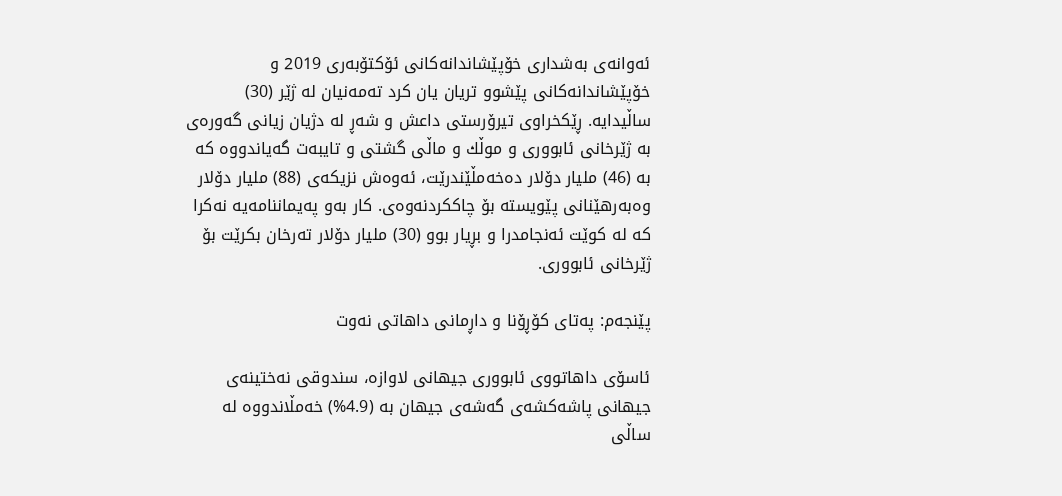ئه‌وانه‌ى به‌شدارى خۆپێشاندانه‌كانى ئۆكتۆبه‌رى 2019 و خۆپێشاندانه‌كانى پێشوو تريان يان كرد ته‌مه‌نيان له‌ ژێر (30) ساڵيدايه‌. ڕێكخراوى تيرۆرستى داعش و شه‌ڕ له‌ دژيان زيانى گه‌وره‌ى به‌ ژێرخانى ئابوورى و موڵك و ماڵى گشتى و تايبه‌ت گه‌ياندووه‌ كه‌ به‌ (46) مليار دۆلار ده‌خه‌مڵێندرێت، ئه‌وه‌ش نزيكه‌ى (88) مليار دۆلار وه‌به‌رهێنانى پێويسته بۆ چاككردنه‌وه‌ى. كار به‌و په‌يماننامه‌يه‌ نه‌كرا كه‌ له‌ كوێت ئه‌نجامدرا و بڕيار بوو (30) مليار دۆلار ته‌رخان بكرێت بۆ ژێرخانى ئابوورى.

پێنجه‌م: په‌تاى كۆڕۆنا و داڕمانى داهاتى نه‌وت

ئاسۆى داهاتووى ئابوورى جيهانى لاوازه‌، سندوقى نه‌ختينه‌ى جيهانى پاشه‌كشه‌ى گه‌شه‌ى جيهان به‌ (4.9%) خه‌مڵاندووه‌ له‌ ساڵى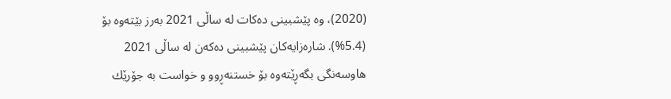(2020)، وه‌ پێشبينى ده‌كات له‌ ساڵى 2021 به‌رز بێته‌وه‌ بۆ (5.4%). شاره‌زايه‌كان پێشبينى ده‌كه‌ن له‌ ساڵى 2021 هاوسه‌نگى بگه‌ڕێته‌وه‌ بۆ خستنه‌ڕوو و خواست به‌ جۆرێك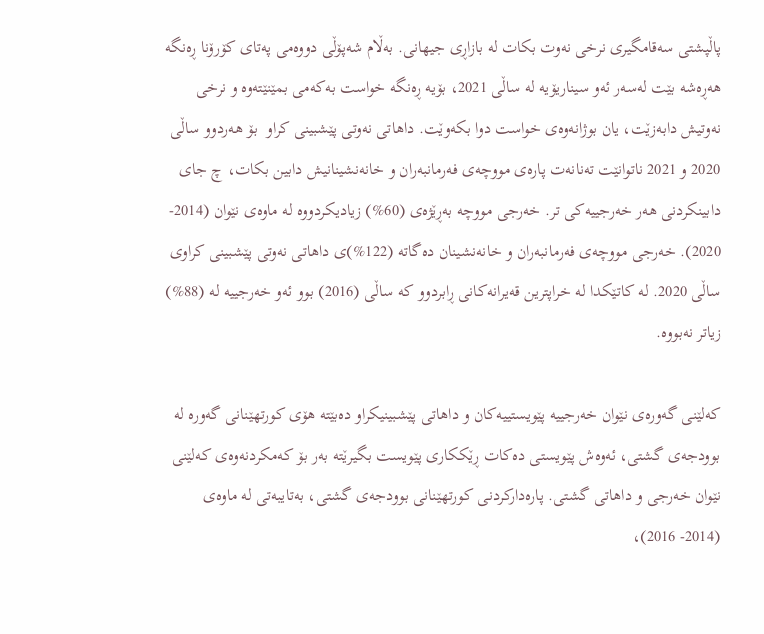پاڵپشتى سه‌قامگيرى نرخى نه‌وت بكات له‌ بازاڕى جيهانى. به‌ڵام شه‌پۆڵى دووه‌مى په‌تاى كۆرۆنا ڕه‌نگه‌ هه‌ڕه‌شه‌ بێت له‌سه‌ر ئه‌و سيناريۆيه‌ له‌ ساڵى 2021، بۆيه‌ ڕه‌نگه‌ خواست به‌كه‌مى بمێنێته‌وه‌ و نرخى نه‌وتيش دابه‌زێت، يان بوژانه‌وه‌ى خواست دوا بكه‌وێت. داهاتى نه‌وتى پێشبينى كراو  بۆ هه‌ردوو ساڵى 2020 و 2021 ناتوانێت ته‌نانه‌ت پاره‌ى مووچه‌ى فه‌رمانبه‌ران و خانه‌نشينانيش دابين بكات، چ جاى دابينكردنى هه‌ر خه‌رجييه‌كى تر. خه‌رجى مووچه‌ به‌ڕێژه‌ى (60%) زياديكردووه‌ له‌ ماوه‌ى نێوان (2014- 2020). خه‌رجى مووچه‌ى فه‌رمانبه‌ران و خانه‌نشينان ده‌گاته‌ (122%)ى داهاتى نه‌وتى پێشبينى كراوى ساڵى 2020. له‌ كاتێكدا له‌ خراپترين قه‌يرانه‌كانى ڕابردوو كه‌ ساڵى (2016) بوو ئه‌و خه‌رجييه‌ له‌ (88%) زياتر نه‌بووه‌.

كه‌لێنى گه‌وره‌ى نێوان خه‌رجييه‌ پێويستييه‌كان و داهاتى پێشبينيكراو ده‌بێته‌ هۆى كورتهێنانى گه‌وره‌ له‌ بوودجه‌ى گشتى، ئه‌وه‌ش پێويستى ده‌كات ڕێككارى پێويست بگيرێته‌ به‌ر بۆ كه‌مكردنه‌وه‌ى كه‌لێنى نێوان خه‌رجى و داهاتى گشتى. پاره‌داركردنى كورتهێنانى بوودجه‌ى گشتى، به‌تايبه‌تى له‌ ماوه‌ى (2014- 2016)،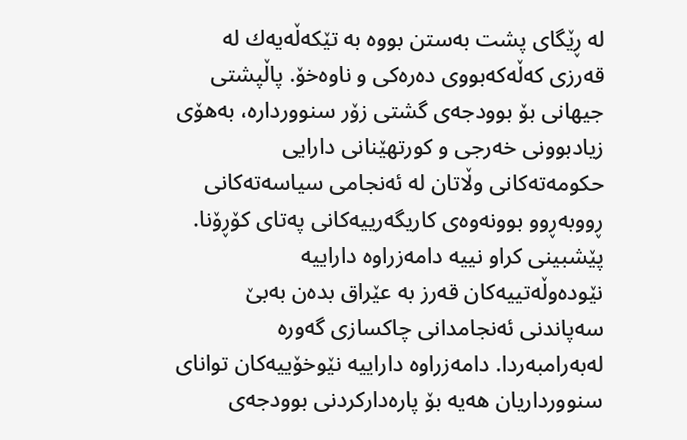له‌ ڕێگاى پشت به‌ستن بووه‌ به‌ تێكه‌ڵه‌يه‌ك له‌ قه‌رزى كه‌ڵه‌كه‌بووى ده‌ره‌كى و ناوه‌خۆ. پاڵپشتى جيهانى بۆ بوودجه‌ى گشتى زۆر سنوورداره، به‌هۆى زيادبوونى خه‌رجى و كورتهێنانى دارايى حكومه‌‌ته‌كانى وڵاتان له‌ ئه‌نجامى سياسه‌ته‌كانى ڕووبه‌ڕوو بوونه‌وه‌ى كاريگه‌رييه‌كانى په‌تاى كۆڕۆنا. پێشبينى كراو نييه‌ دامه‌زراوه‌ داراييه‌ نێوده‌وڵه‌تييه‌كان قه‌رز به‌ عێراق بده‌ن به‌بێ سه‌پاندنى ئه‌نجامدانى چاكسازى گه‌وره‌ له‌به‌رامبه‌ردا. دامه‌زراوه‌ داراييه‌ نێوخۆييه‌كان تواناى سنوورداريان هه‌يه‌ بۆ پاره‌داركردنى بوودجه‌ى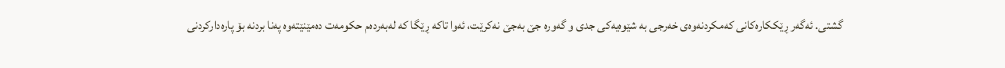گشتى. ئه‌گه‌ر ڕێككاره‌كانى كه‌مكردنه‌وه‌ى خه‌رجى به‌ شێوه‌يه‌كى جدى و گه‌وره‌ جێ به‌جێ نه‌كرێت، ئه‌وا تاكه‌ ڕێگا كه‌ له‌به‌رده‌م حكومه‌ت ده‌مێنێته‌وه‌ په‌نا بردنه‌ بۆ پاره‌داركردنى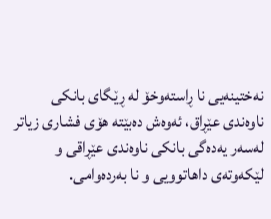نه‌ختينه‌يى نا ڕاسته‌وخۆ له‌ ڕێگاى بانكى ناوه‌ندى عێڕاق، ئه‌وه‌ش ده‌بێته‌ هۆى فشارى زياتر له‌سه‌ر يه‌ده‌گى بانكى ناوه‌ندى عێڕاقى و لێكه‌وته‌ى داهاتوويى و نا به‌رده‌وامى.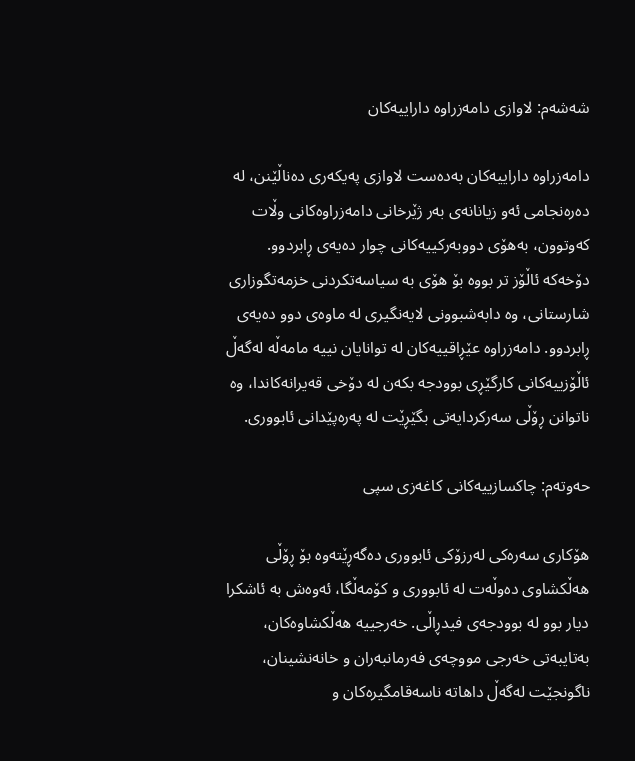شه‌شه‌م: لاوازى دامه‌زراوه‌ داراييه‌كان

دامه‌زراوه‌ داراييه‌كان به‌ده‌ست لاوازى په‌يكه‌رى ده‌ناڵێنن، له‌ ده‌ره‌نجامى ئه‌و زيانانه‌ى به‌ر ژێرخانى دامه‌زراوه‌كانى وڵات كه‌وتوون، به‌هۆى دووبه‌ركييه‌كانى چوار ده‌يه‌ى ڕابردوو. دۆخه‌كه‌ ئاڵۆز تر بووه‌ بۆ هۆى به‌ سياسه‌تكردنى خزمه‌تگوزارى شارستانى، وه‌ دابه‌شبوونى لايه‌نگيرى له‌ ماوه‌ى دوو ده‌يه‌ى ڕابردوو. دامه‌زراوه‌ عێڕاقييه‌كان له‌ توانايان نييه‌ مامه‌ڵه‌ له‌گه‌ڵ ئاڵۆزييه‌كانى كارگێڕى بوودجه‌ بكه‌ن له‌ دۆخى قه‌يرانه‌كاندا، وه‌ ناتوانن ڕۆڵى سه‌ركردايه‌تى بگێڕێت له‌ په‌ره‌پێدانى ئابوورى.

حه‌وته‌م: چاكسازييه‌كانى كاغه‌زى سپى

هۆكارى سه‌ره‌كى له‌رزۆكى ئابوورى ده‌گه‌ڕێته‌وه‌ بۆ ڕۆڵى هه‌ڵكشاوى ده‌وڵه‌ت له‌ ئابوورى و كۆمه‌ڵگا، ئه‌وه‌ش به‌ ئاشكرا ديار بوو له‌ بوودجه‌ى فيدڕاڵى. خه‌رجييه‌ هه‌ڵكشاوه‌كان، به‌تايبه‌تى خه‌رجى مووچه‌ى فه‌رمانبه‌ران و خانه‌نشينان، ناگونجێت له‌گه‌ڵ داهاته‌ ناسه‌قامگيره‌كان و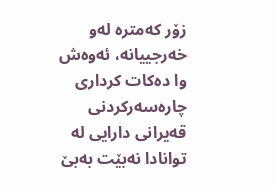زۆر كه‌متره‌ له‌و خه‌رجييانه‌، ئه‌وه‌ش وا ده‌كات كردارى چاره‌سه‌ركردنى قه‌يرانى دارايى له‌ توانادا نه‌بێت به‌بێ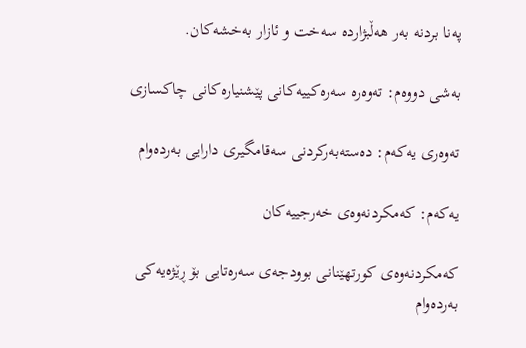په‌نا بردنه‌ به‌ر هه‌ڵبژارده‌ سه‌خت و ئازار به‌خشه‌كان.

به‌شى دووه‌م: ته‌وه‌ره‌ سه‌ره‌كييه‌كانى پێشنياره‌كانى چاكسازى

ته‌وه‌رى يه‌كه‌م: ده‌سته‌به‌ركردنى سه‌قامگيرى دارايى به‌رده‌وام

يه‌كه‌م: كه‌مكردنه‌وه‌ى خه‌رجييه‌كان

كه‌مكردنه‌وه‌ى كورتهێنانى بوودجه‌ى سه‌ره‌تايى بۆ ڕێژه‌يه‌كى به‌رده‌وام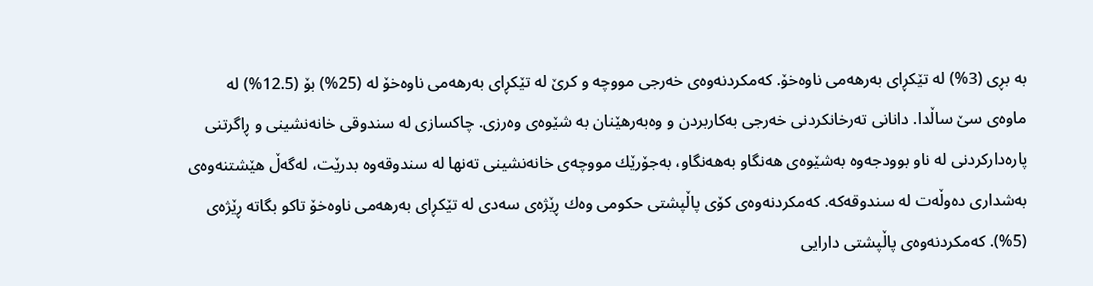به‌ بڕى (3%) له‌ تێكڕاى به‌رهه‌مى ناوه‌خۆ. كه‌مكردنه‌وه‌ى خه‌رجى مووچه‌ و كرێ له‌ تێكڕاى به‌رهه‌مى ناوه‌خۆ له‌ (25%) بۆ (12.5%) له‌ ماوه‌ى سێ ساڵدا. دانانى ته‌رخانكردنى خه‌رجى به‌كاربردن و وه‌به‌رهێنان به‌ شێوه‌ى وه‌رزى. چاكسازى له‌ سندوقى خانه‌نشينى و ڕاگرتنى پاره‌داركردنى له‌ ناو بوودجه‌وه‌ به‌شێوه‌ى هه‌نگاو به‌هه‌نگاو، به‌جۆرێك مووچه‌ى خانه‌نشينى ته‌نها له‌ سندوقه‌وه‌ بدرێت، له‌گه‌ڵ هێشتنه‌وه‌ى به‌شدارى ده‌وڵه‌ت له‌ سندوقه‌كه‌. كه‌مكردنه‌وه‌ى كۆى پاڵپشتى حكومى وه‌ك ڕێژه‌ى سه‌دى له‌ تێكڕاى به‌رهه‌مى ناوه‌خۆ تاكو بگاته ڕێژه‌ى (5%). كه‌مكردنه‌وه‌ى پاڵپشتى دارايى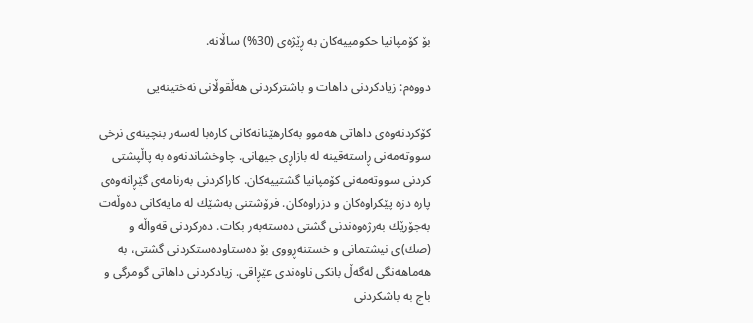بۆ كۆمپانيا حكومييه‌كان به‌ ڕێژه‌ى (30%) ساڵانه‌.

دووه‌م: زيادكردنى داهات و باشتركردنى هه‌ڵقوڵانى نه‌ختينه‌يى

كۆكردنه‌وه‌ى داهاتى هه‌موو به‌كارهێنانه‌كانى كاره‌با له‌سه‌ر بنچينه‌ى نرخى سووته‌مه‌نى ڕاسته‌قينه‌ له‌ بازاڕى جيهانى. چاوخشاندنه‌وه‌ به‌ پاڵپشتى كردنى سووته‌مه‌نى كۆمپانيا گشتييه‌كان. كاراكردنى به‌رنامه‌ى گێڕانه‌وه‌ى پاره‌ دزه‌ پێكراوه‌كان و دزراوه‌كان. فرۆشتنى به‌شێك له‌ مايه‌كانى ده‌وڵه‌ت به‌جۆرێك به‌رژه‌وه‌ندنى گشتى ده‌سته‌به‌ر بكات. ده‌ركردنى قه‌واڵه‌ و (صك)ى نيشتمانى و خستنه‌ڕووى بۆ ده‌ستاوده‌ستكردنى گشتى، به‌ هه‌ماهه‌نگى له‌گه‌ڵ بانكى ناوه‌ندى عێڕاقى. زيادكردنى داهاتى گومرگى و باج به‌ باشكردنى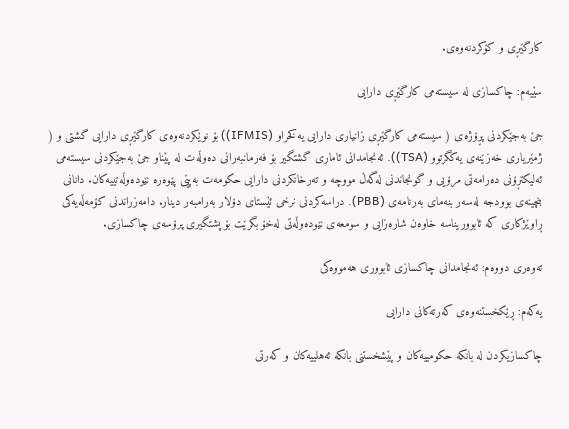كارگێڕى و كۆكردنه‌وه‌ى.

سێيه‌م: چاكسازى له‌ سيسته‌مى كارگێڕى دارايى

جێ به‌جێكردنى پڕۆژه‌ى ( سيسته‌مى كارگێڕى زانيارى دارايى يه‌كخراو (IFMIS)) بۆ نوێكردنه‌وه‌ى كارگێڕى دارايى گشتى و ( ژمێريارى خه‌زێنه‌ى يه‌كگرتوو (TSA)). ئه‌نجامدانى ئامارى گشتگير بۆ فه‌رمانبه‌رانى ده‌وڵه‌ت له‌ پێناو جێ به‌جێكردنى سيسته‌مى ئه‌ليكتڕۆنى ده‌رامه‌تى مرۆيى و گونجاندنى له‌گه‌ڵ مووچه‌ و ته‌رخانكردنى دارايى حكومه‌ت به‌پێى پێوه‌ره‌ نێوده‌وڵه‌تييه‌كان. دانانى بنچينه‌ى بوودجه له‌سه‌ر بنه‌ماى به‌رنامه‌ى (PBB). دراسه‌كردنى نرخى ئێستاى دۆلار به‌رامبه‌ر دينار. دامه‌زراندنى كۆمه‌ڵه‌يه‌كى ڕاوێژكارى كه‌ ئابووريناسه‌ خاوه‌ن شاره‌زايى و سومعه‌ى نێوده‌وڵه‌تى له‌خۆ بگرێت بۆ پشتگيرى پرۆسه‌ى چاكسازى.

ته‌وه‌رى دووه‌م: ئه‌نجامدانى چاكسازى ئابوورى هه‌مووه‌كى

يه‌كه‌م: ڕێكخستنه‌وه‌ى كه‌رته‌كانى دارايى

چاكسازيكردن له‌ بانكه‌ حكومييه‌كان و پێشخستنى بانكه‌ ئه‌هلييه‌كان و كه‌رتى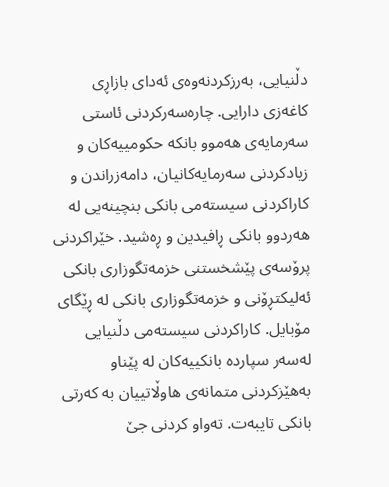دڵنيايى، به‌رزكردنه‌وه‌ى ئه‌داى بازاڕى كاغه‌زى دارايى. چاره‌سه‌ركردنى ئاستى سه‌رمايه‌ى هه‌موو بانكه‌ حكومييه‌كان و زيادكردنى سه‌رمايه‌كانيان، دامه‌زراندن و كاراكردنى سيسته‌مى بانكى بنچينه‌يى له‌ هه‌ردوو بانكى ڕافيدين و ڕه‌شيد. خێراكردنى پرۆسه‌ى پێشخستنى خزمه‌تگوزارى بانكى ئه‌ليكتڕۆنى و‌ خزمه‌تگوزارى بانكى له‌ ڕێگاى مۆبايل. كاراكردنى سيسته‌مى دڵنيايى له‌سه‌ر سپارده‌ بانكييه‌كان له‌ پێناو به‌هێزكردنى متمانه‌ى هاوڵاتييان به‌ كه‌رتى بانكى تايبه‌ت. ته‌واو كردنى جێ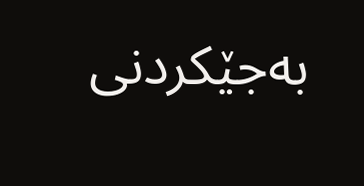به‌جێكردنى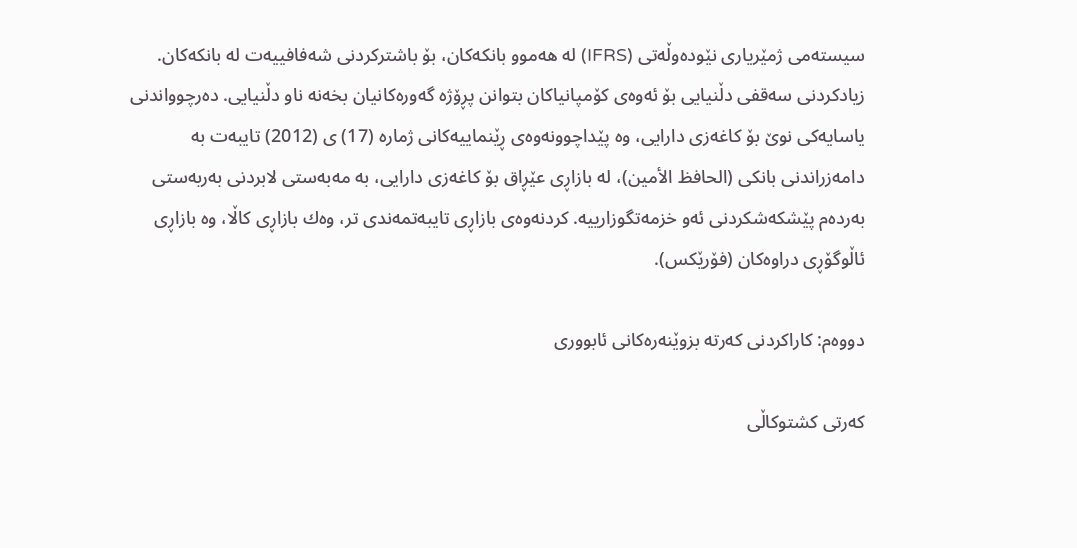سيسته‌مى ژمێريارى نێوده‌وڵه‌تى (IFRS) له‌ هه‌موو بانكه‌كان، بۆ باشتركردنى شه‌فافييه‌ت له‌ بانكه‌كان. زيادكردنى سه‌قفى دڵنيايى بۆ ئه‌وه‌ى كۆمپانياكان بتوانن پڕۆژه‌ گه‌وره‌كانيان بخه‌نه‌ ناو دڵنيايى. ده‌رچوواندنى ياسايه‌كى نوێ بۆ كاغه‌زى دارايى، وه‌ پێداچوونه‌وه‌ى ڕێنماييه‌كانى ژماره‌ (17) ى (2012) تايبه‌ت به‌ دامه‌زراندنى بانكى (الحافظ الأمين)، له‌ بازاڕى عێڕاق بۆ كاغه‌زى دارايى، به‌ مه‌به‌ستى لابردنى به‌ربه‌ستى به‌رده‌م پێشكه‌شكردنى ئه‌و خزمه‌تگوزارييه‌. كردنه‌وه‌ى بازاڕى تايبه‌تمه‌ندى تر، وه‌ك بازاڕى كاڵا، وه‌ بازاڕى ئاڵوگۆڕى دراوه‌كان (فۆرێكس).

دووه‌م: كاراكردنى كه‌رته‌ بزوێنه‌ره‌كانى ئابوورى

كه‌رتى كشتوكاڵى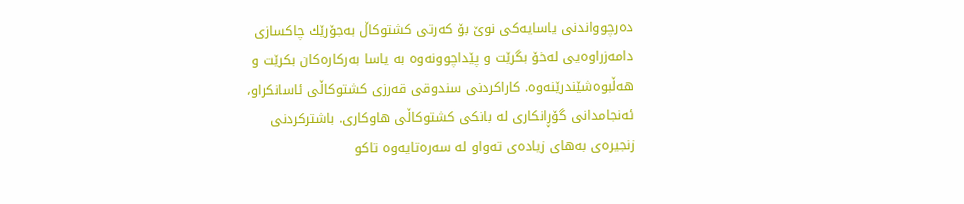ده‌رچوواندنى ياسايه‌كى نوێ بۆ كه‌رتى كشتوكاڵ به‌جۆرێك‌ چاكسازى دامه‌زراوه‌يى له‌خۆ بگرێت و پێداچوونه‌وه‌ به‌ ياسا به‌ركاره‌كان بكرێت و هه‌ڵبوه‌شێندرێنه‌وه‌. كاراكردنى سندوقى قه‌رزى كشتوكاڵى ئاسانكراو،‌ ئه‌نجامدانى گۆڕانكارى له‌ بانكى كشتوكاڵى هاوكارى. باشتركردنى زنجيره‌ى به‌هاى زياده‌ى ته‌واو له‌ سه‌ره‌تايه‌وه‌ تاكو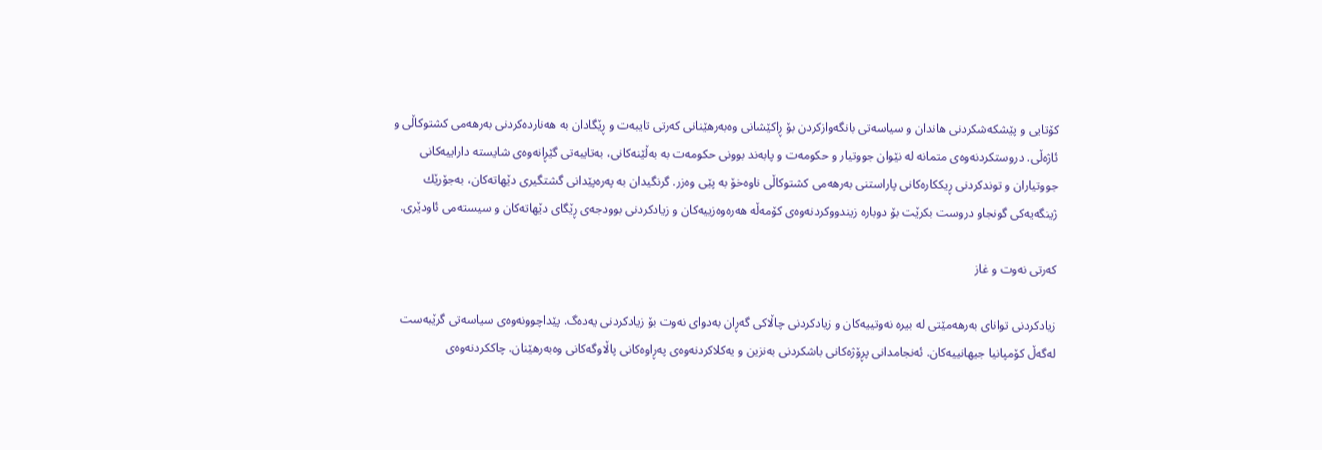كۆتايى و پێشكه‌شكردنى هاندان و سياسه‌تى بانگه‌وازكردن بۆ ڕاكێشانى وه‌به‌رهێنانى كه‌رتى تايبه‌ت و‌ ڕێگادان به‌ هه‌نارده‌كردنى به‌رهه‌مى كشتوكاڵى و ئاژه‌ڵى. دروستكردنه‌وه‌ى متمانه‌ له‌ نێوان جووتيار و حكومه‌ت و پابه‌ند بوونى حكومه‌ت به‌ به‌ڵێنه‌كانى، به‌تايبه‌تى گێڕانه‌وه‌ى شايسته‌ داراييه‌كانى جووتياران و توندكردنى ڕيككاره‌كانى پاراستنى به‌رهه‌مى كشتوكاڵى ناوه‌خۆ به‌ پێى وه‌زر. گرنگيدان به‌ په‌ره‌پێدانى گشتگيرى دێهاته‌كان، به‌جۆرێك ژينگه‌يه‌كى گونجاو دروست بكرێت بۆ دوباره‌ زيندووكردنه‌وه‌ى كۆمه‌ڵه‌ هه‌ره‌وه‌زييه‌كان و‌ زيادكردنى بوودجه‌ى ڕێگاى دێهاته‌كان و سيسته‌مى ئاودێرى.

كه‌رتى نه‌وت و غاز

زيادكردنى تواناى به‌رهه‌مێتى له‌ بيره‌ نه‌وتييه‌كان و زيادكردنى چاڵاكى گه‌ڕان به‌دواى نه‌وت بۆ زيادكردنى يه‌ده‌گ. پێداچوونه‌وه‌ى سياسه‌تى گرێبه‌ست له‌گه‌ڵ كۆمپانيا جيهانييه‌كان. ئه‌نجامدانى پڕۆژه‌كانى باشكردنى به‌نزين و يه‌كلاكردنه‌وه‌ى په‌ڕاوه‌كانى پاڵاوگه‌كانى وه‌به‌رهێنان. چاككردنه‌وه‌ى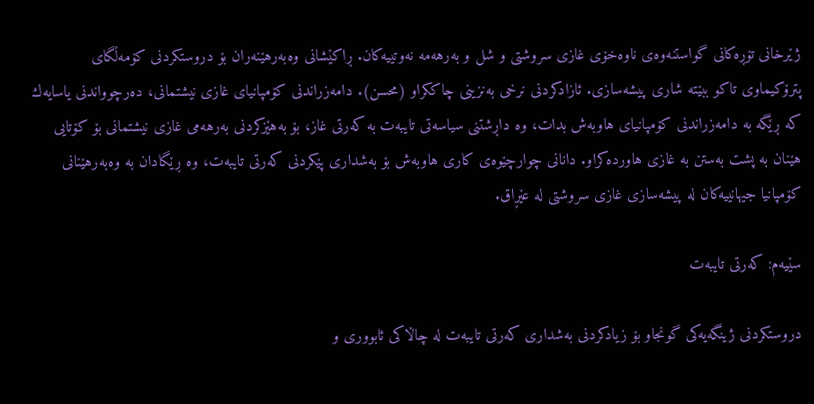ژێرخانى تۆڕه‌كانى گواستنه‌وه‌ى ناوه‌خۆى غازى سروشتى و شل و به‌رهه‌مه‌ نه‌وتييه‌كان. ڕاكێشانى وه‌به‌رهێنه‌ران بۆ دروستكردنى كۆمه‌ڵگاى پترۆكيماوى تاكو ببێته‌ شارى پيشه‌سازى. ئازادكردنى نرخى به‌نزينى چاككراو (محسن). دامه‌زراندنى كۆمپانياى غازى نيشتمانى، ده‌رچوواندنى ياسايه‌ك كه‌ ڕێگه‌ به‌ دامه‌زراندنى كۆمپانياى هاوبه‌ش بدات، وه‌ داڕشتنى سياسه‌تى تايبه‌ت به‌ كه‌رتى غاز، بۆ به‌هێزكردنى به‌رهه‌مى غازى نيشتمانى بۆ‌ كۆتايى هێنان به‌ پشت به‌ستن به‌ غازى هاورده‌كراو. دانانى چوارچێوه‌ى كارى هاوبه‌ش بۆ به‌شدارى پێكردنى كه‌رتى تايبه‌ت، وه‌ ڕێگادان به‌ وه‌به‌رهێنانى كۆمپانيا جيهانييه‌كان له‌ پيشه‌سازى غازى سروشتى له‌ عێڕاق.

سێيه‌م: كه‌رتى تايبه‌ت

دروستكردنى ژينگه‌يه‌كى گونجاو بۆ زيادكردنى به‌شدارى كه‌رتى تايبه‌ت له‌ چاڵاكى ئابوورى ‌و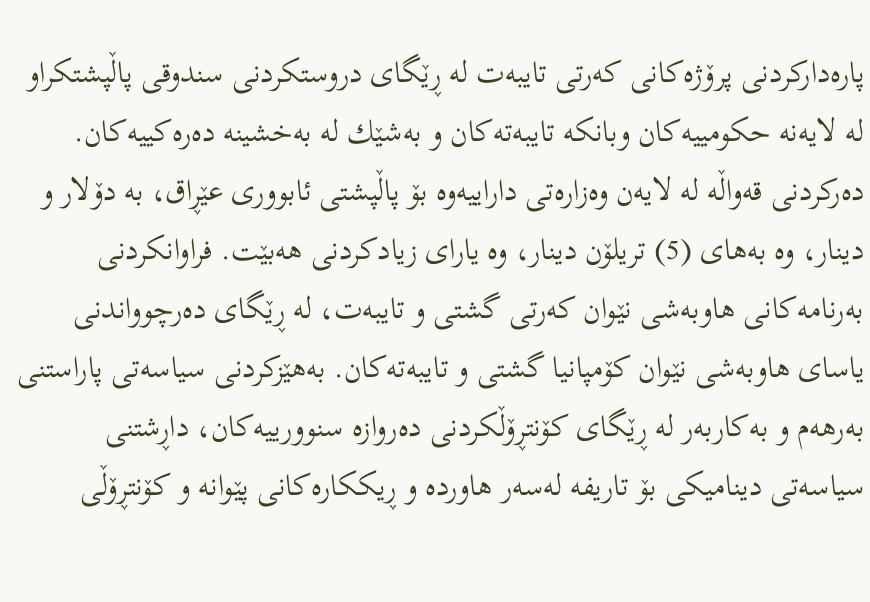پاره‌داركردنى پرۆژه‌كانى كه‌رتى تايبه‌ت له‌ ڕێگاى دروستكردنى سندوقى پاڵپشتكراو له‌ لايه‌نه‌ حكومييه‌كان وبانكه‌ تايبه‌ته‌كان و‌ به‌شێك له‌ به‌خشينه‌ ده‌ره‌كييه‌كان. ده‌ركردنى قه‌واڵه‌ له‌ لايه‌ن وه‌زاره‌تى داراييه‌وه‌ بۆ پاڵپشتى ئابوورى عێڕاق، به‌ دۆلار و دينار، وه‌ به‌هاى (5) تريلۆن دينار، وه‌ ياراى زيادكردنى هه‌بێت. فراوانكردنى به‌رنامه‌كانى هاوبه‌شى نێوان كه‌رتى گشتى و تايبه‌ت، له‌ ڕێگاى ده‌رچوواندنى ياساى هاوبه‌شى نێوان كۆمپانيا گشتى و تايبه‌ته‌كان. به‌هێزكردنى سياسه‌تى پاراستنى به‌رهه‌م و به‌كاربه‌ر له‌ ڕێگاى كۆنتڕۆڵكردنى ده‌روازه‌ سنوورييه‌كان،‌ داڕشتنى سياسه‌تى ديناميكى بۆ تاريفه‌ له‌سه‌ر هاورده‌ و‌ ڕيككاره‌كانى پێوانه‌ و كۆنتڕۆڵى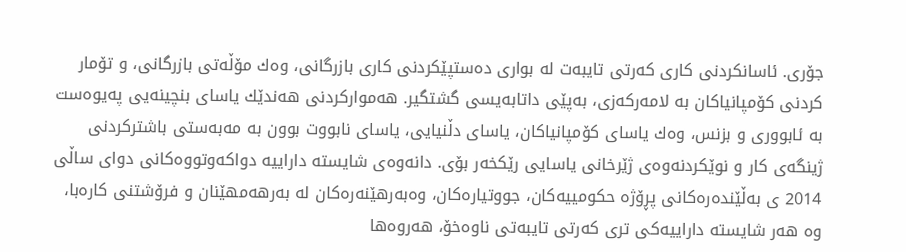جۆرى. ئاسانكردنى كارى كه‌رتى تايبه‌ت له‌ بوارى ده‌ستپێكردنى كارى بازرگانى، وه‌ك مۆڵه‌تى بازرگانى، و تۆمار كردنى كۆمپانياكان به‌ لامه‌ركه‌زى، به‌پێى داتابه‌يسى گشتگير. هه‌مواركردنى هه‌ندێك ياساى بنچينه‌يى په‌يوه‌ست به‌ ئابوورى و بزنس، وه‌ك ياساى كۆمپانياكان، ياساى دڵنيايى، ياساى نابووت بوون به‌ مه‌به‌ستى باشتركردنى ژينگه‌ى كار و نوێكردنه‌وه‌ى ژێرخانى ياسايى رێكخه‌ر بۆى. دانه‌وه‌ى شايسته‌ داراييه‌ دواكه‌وتووه‌كانى دواى ساڵى 2014 ى به‌ڵێنده‌ره‌كانى پڕۆژه‌ حكومييه‌كان، جووتياره‌كان، وه‌به‌رهێنه‌ره‌كان له‌ به‌رهه‌مهێنان و فرۆشتنى كاره‌با، وه‌ هه‌ر شايسته‌ داراييه‌كى ترى كه‌رتى تايبه‌تى ناوه‌خۆ، هه‌روه‌ها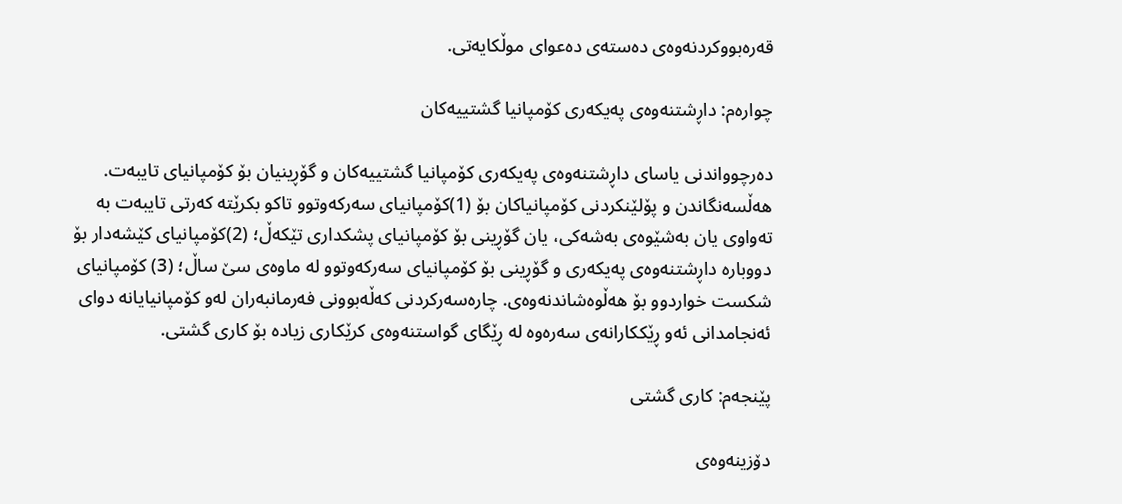قه‌ره‌بووكردنه‌وه‌ى ده‌سته‌ى ده‌عواى موڵكايه‌تى.

چواره‌م: داڕشتنه‌وه‌ى په‌يكه‌رى كۆمپانيا گشتييه‌كان

ده‌رچوواندنى ياساى داڕشتنه‌وه‌ى په‌يكه‌رى كۆمپانيا گشتييه‌كان و‌ گۆڕينيان بۆ كۆمپانياى تايبه‌ت. هه‌ڵسه‌نگاندن و پۆلێنكردنى كۆمپانياكان بۆ (1)كۆمپانياى سه‌ركه‌وتوو تاكو بكرێته‌ كه‌رتى تايبه‌ت به‌ ته‌واوى يان به‌شێوه‌ى به‌شه‌كى، يان گۆڕينى بۆ كۆمپانياى پشكدارى تێكه‌ڵ؛ (2)كۆمپانياى كێشه‌دار بۆ دووباره‌ داڕشتنه‌وه‌ى په‌يكه‌رى و گۆڕينى بۆ كۆمپانياى سه‌ركه‌وتوو له‌ ماوه‌ى سێ ساڵ؛ (3) كۆمپانياى شكست خواردوو بۆ هه‌ڵوه‌شاندنه‌وه‌ى. چاره‌سه‌ركردنى كه‌ڵه‌بوونى فه‌رمانبه‌ران له‌و كۆمپانيايانه‌ دواى ئه‌نجامدانى ئه‌و ڕێككارانه‌ى سه‌ره‌وه‌ له‌ ڕێگاى گواستنه‌وه‌ى كرێكارى زياده‌ بۆ كارى گشتى.

پێنجه‌م: كارى گشتى

دۆزينه‌وه‌ى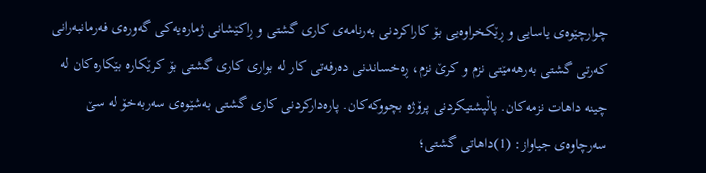چوارچێوه‌ى ياسايى و ڕێكخراوه‌يى بۆ كاراكردنى به‌رنامه‌ى كارى گشتى و ڕاكێشانى ژماره‌يه‌كى گه‌وره‌ى فه‌رمانبه‌رانى كه‌رتى گشتى به‌رهه‌مێتى نزم و كرێ نزم، ڕه‌خساندنى ده‌رفه‌تى كار له‌ بوارى كارى گشتى بۆ كرێكاره‌ بێكاره‌كان له‌ چينه‌ داهات نزمه‌كان. پاڵپشتيكردنى پرۆژه‌‌ بچووكه‌كان. پاره‌داركردنى كارى گشتى به‌شێوه‌ى سه‌ربه‌خۆ له‌ سێ سه‌رچاوه‌ى جياواز: (1)داهاتى گشتى؛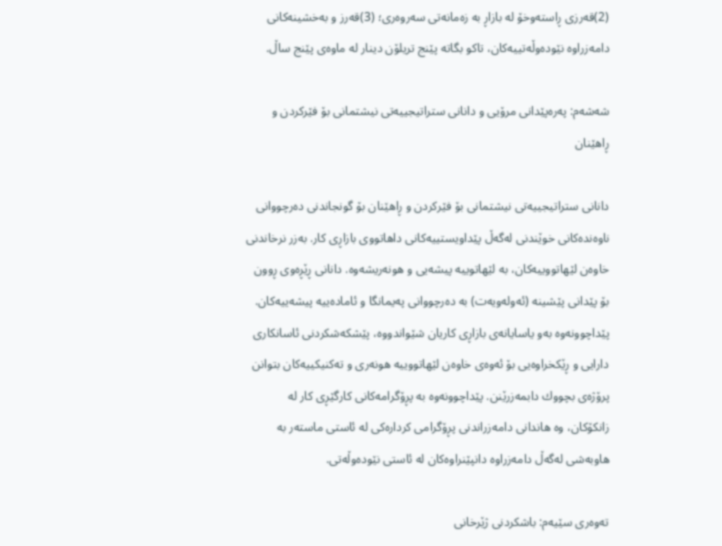(2)قه‌رزى ڕاسته‌وخۆ له‌ بازاڕ به‌ زه‌مانه‌تى سه‌روه‌رى؛ (3)قه‌رز و به‌خشينه‌كانى دامه‌زراوه‌ نێوده‌وڵه‌تييه‌كان، تاكو بگاته‌ پێنج تريلۆن دينار له‌ ماوه‌ى پێنج ساڵ.

شه‌شه‌م: په‌ره‌پێدانى مرۆيى و‌ دانانى ستراتيجييه‌تى نيشتمانى بۆ فێركردن و ڕاهێنان

دانانى ستراتيجييه‌تى نيشتمانى بۆ فێركردن و ڕاهێنان بۆ گونجاندنى ده‌رچووانى ناوه‌نده‌كانى خوێندنى له‌گه‌ڵ پێداويستييه‌كانى داهاتووى بازاڕى كار. به‌زر نرخاندنى خاوه‌ن لێهاتووييه‌كان، به‌ لێهاتوييه‌ پيشه‌يى و هونه‌ريشه‌وه‌. دانانى ڕێڕه‌وى ڕوون بۆ پێدانى پێشينه‌ (ئه‌وله‌ويه‌ت) به‌ ده‌رچووانى په‌يمانگا و ئاماده‌ييه‌ پيشه‌ييه‌كان. پێداچوونه‌وه‌ به‌و ياسايانه‌ى بازاڕى كاريان شێواندووه‌، پێشكه‌شكردنى ئاسانكارى دارايى و ڕێكخراوه‌يى بۆ ئه‌وه‌ى خاوه‌ن لێهاتووييه‌ هونه‌رى و ته‌كنيكييه‌كان بتوانن پرۆژه‌ى بچووك دابمه‌زرێنن. پێداچوونه‌وه‌ به‌ پڕۆگرامه‌كانى كارگێڕى كار له‌ زانكۆكان، وه‌ هاندانى دامه‌زراندنى پڕۆگرامى كرداره‌كى له‌ ئاستى ماسته‌ر به‌ هاوبه‌شى له‌گه‌ڵ دامه‌زراوه‌ دانپێنراوه‌كان له‌ ئاستى نێوده‌وڵه‌تى.

ته‌وه‌رى سێيه‌م: باشكردنى ژێرخانى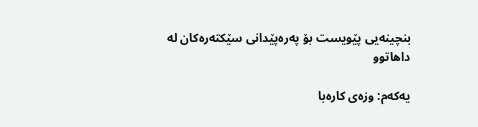بنچينه‌يى پێويست بۆ په‌ره‌پێدانى سێكته‌ره‌كان له‌ داهاتوو

يه‌كه‌م: وزه‌ى كاره‌با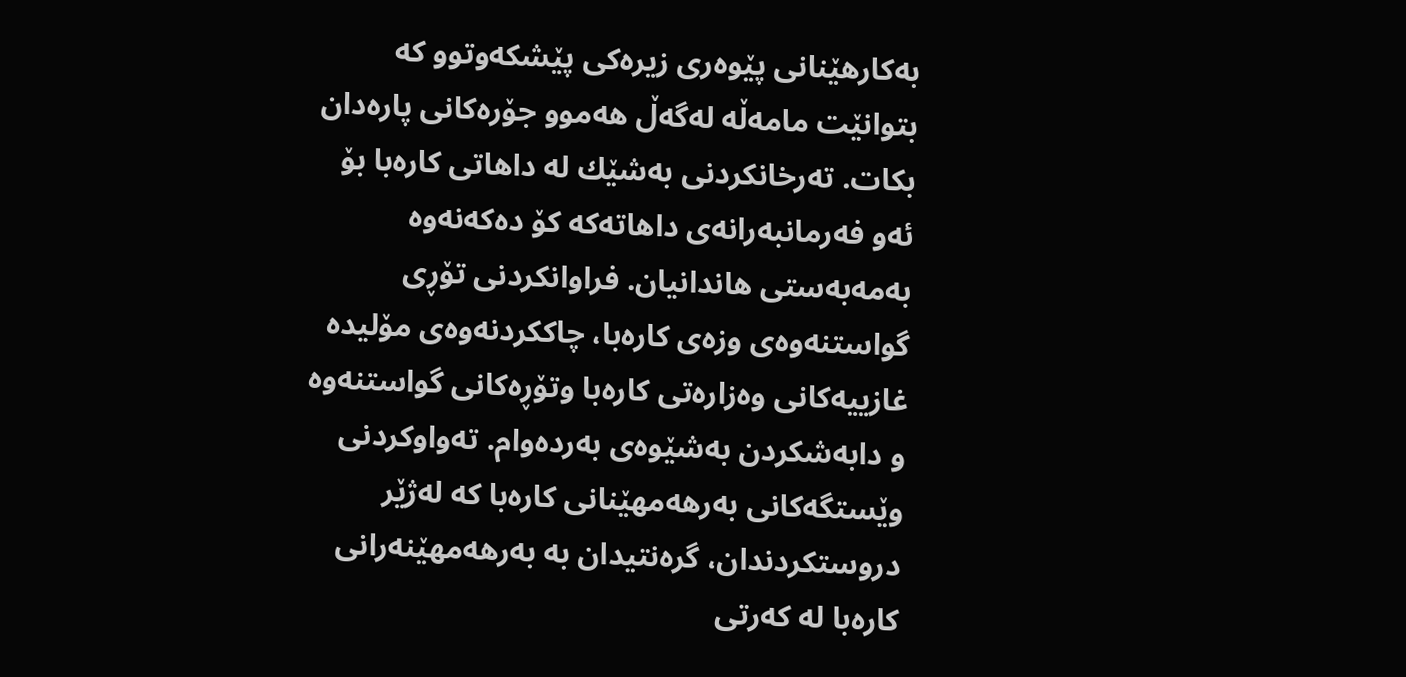به‌كارهێنانى پێوه‌رى زيره‌كى پێشكه‌وتوو كه‌ بتوانێت مامه‌ڵه‌ له‌گه‌ڵ هه‌موو جۆره‌كانى پاره‌دان بكات. ته‌رخانكردنى به‌شێك له‌ داهاتى كاره‌با بۆ ئه‌و فه‌رمانبه‌رانه‌ى داهاته‌كه‌‌ كۆ ده‌كه‌نه‌وه‌ به‌مه‌به‌ستى هاندانيان. فراوانكردنى تۆڕى گواستنه‌وه‌ى وزه‌ى كاره‌با،‌ چاككردنه‌وه‌ى مۆليده‌ غازييه‌كانى وه‌زاره‌تى كاره‌با وتۆڕه‌كانى گواستنه‌وه‌ و دابه‌شكردن به‌شێوه‌ى به‌رده‌وام. ته‌واوكردنى وێستگه‌كانى به‌رهه‌مهێنانى كاره‌با كه‌ له‌ژێر دروستكردندان، گره‌نتيدان به‌ به‌رهه‌مهێنه‌رانى كاره‌با له‌ كه‌رتى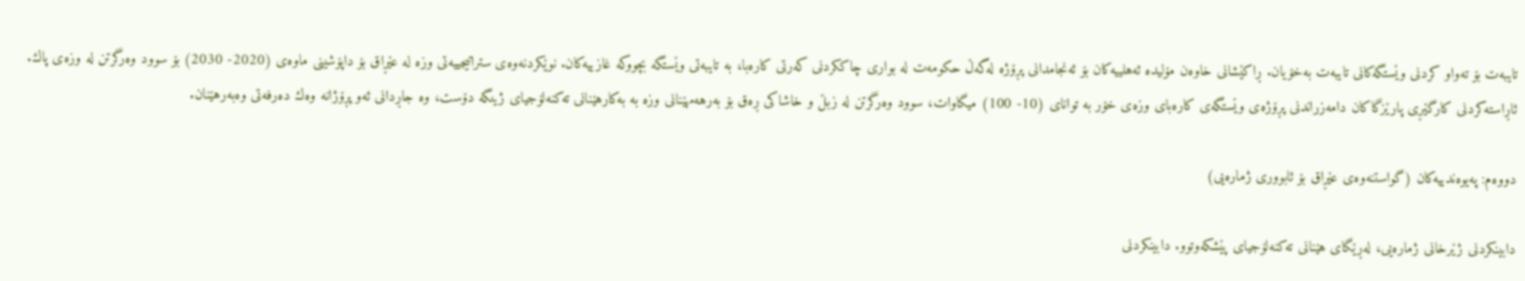تايبه‌ت بۆ‌ ته‌واو كردنى وێستگه‌كانى تايبه‌ت به‌خۆيان. ڕاكێشانى خاوه‌ن مۆليده‌ ئه‌هلييه‌كان بۆ ئه‌نجامدانى پڕۆژه‌ له‌گه‌ڵ حكومه‌ت له‌ بوارى چاككردنى كه‌رتى كاره‌با، به‌ تايبه‌تى وێستگه‌ بچووكه‌ غازييه‌كان. نوێكردنه‌وه‌ى ستراتيجييه‌تى وزه‌ له‌ عێڕاق بۆ داپۆشينى ماوه‌ى (2020- 2030) بۆ سوود وه‌رگرتن له‌ وزه‌ى پاك. ئاڕاسته‌كردنى كارگێڕى پارێزگاكان دامه‌زراندنى پڕۆژه‌ى وێستگه‌ى كاره‌باى وزه‌ى خۆر به‌ تواناى (10- 100) ميگاوات، سوود وه‌رگرتن له‌ زبڵ و خاشاكى ڕه‌ق بۆ به‌رهه‌مهێنانى وزه‌ به‌ به‌كارهێنانى ته‌كنه‌لۆجياى ژينگه‌ دۆست، وه‌ جاڕدانى ئه‌و پڕۆژانه‌ وه‌ك ده‌رفه‌تى وه‌به‌رهێنان.

دووه‌م: په‌يوه‌ندييه‌كان (گواستنه‌وه‌ى عێڕاق بۆ ئابوورى ژماره‌يى)

دابينكردنى ژێرخانى ژماره‌يى، له‌ڕێگاى هێنانى ته‌كنه‌لۆجياى پێشكه‌وتوو. دابينكردنى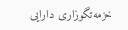خزمه‌تگوزارى دارايى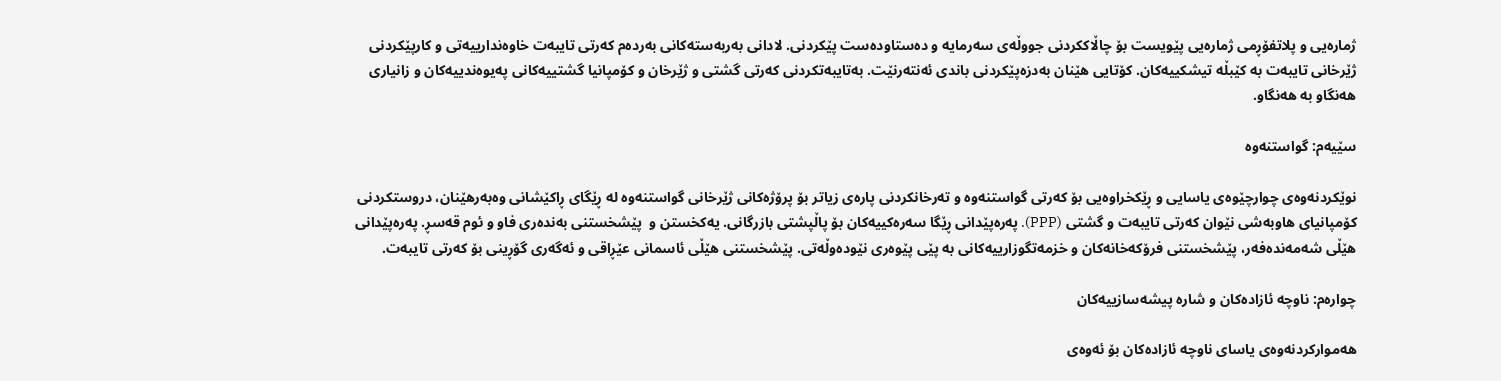ژماره‌يى و پلاتفۆڕمى ژماره‌يى پێويست بۆ چاڵاككردنى جووڵه‌ى سه‌رمايه‌ و ده‌ستاوده‌ست پێكردنى. لادانى به‌ربه‌سته‌كانى به‌رده‌م كه‌رتى تايبه‌ت خاوه‌ندارييه‌تى و كارپێكردنى ژێرخانى تايبه‌ت به‌ كێبڵه‌ تيشكييه‌كان. كۆتايى هێنان به‌دزه‌پێكردنى باندى ئه‌نته‌رنێت. به‌تايبه‌تكردنى كه‌رتى گشتى و ژێرخان و كۆمپانيا گشتييه‌كانى په‌يوه‌ندييه‌كان و زانيارى هه‌نگاو به‌ هه‌نگاو.

سێيه‌م: گواستنه‌وه‌

نوێكردنه‌وه‌ى چوارچێوه‌ى ياسايى و ڕێكخراوه‌يى بۆ كه‌رتى گواستنه‌وه و ته‌رخانكردنى ‌پاره‌ى زياتر بۆ پرۆژه‌كانى ژێرخانى گواستنه‌وه‌ له‌ ڕێگاى ڕاكێشانى وه‌به‌رهێنان،‌ دروستكردنى كۆمپانياى هاوبه‌شى نێوان كه‌رتى تايبه‌ت و گشتى (PPP). په‌ره‌پێدانى ڕێگا سه‌ره‌كييه‌كان بۆ پاڵپشتى بازرگانى. يه‌كخستن و  پێشخستنى به‌نده‌رى فاو و ئوم قه‌سڕ‌. په‌ره‌پێدانى هێڵى شه‌مه‌نده‌فه‌ر، پێشخستنى فرۆكه‌خانه‌كان و خزمه‌تگوزارييه‌كانى‌ به‌ پێى پێوه‌رى نێوده‌وڵه‌تى. پێشخستنى هێڵى ئاسمانى عێڕاقى و ئه‌گه‌رى گۆڕينى بۆ كه‌رتى تايبه‌ت.

چواره‌م: ناوچه‌ ئازاده‌كان و شاره‌ پيشه‌سازييه‌كان

هه‌مواركردنه‌وه‌ى ياساى ناوچه‌ ئازاده‌كان بۆ ئه‌وه‌ى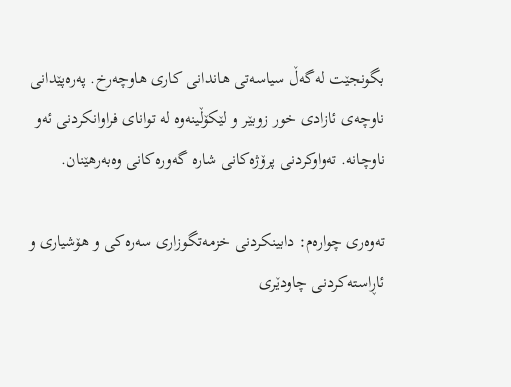بگونجێت له‌گه‌ڵ سياسه‌تى هاندانى كارى هاوچه‌رخ. په‌ره‌پێدانى ناوچه‌ى ئازادى خور زوبێر و لێكۆڵينه‌وه‌ له‌ تواناى فراوانكردنى ئه‌و ناوچانه‌. ته‌واوكردنى پرۆژه‌كانى شاره‌ گه‌وره‌كانى وه‌به‌رهێنان.

ته‌وه‌رى چواره‌م: دابينكردنى خزمه‌تگوزارى سه‌ره‌كى و هۆشيارى و ئاڕاسته‌كردنى چاودێرى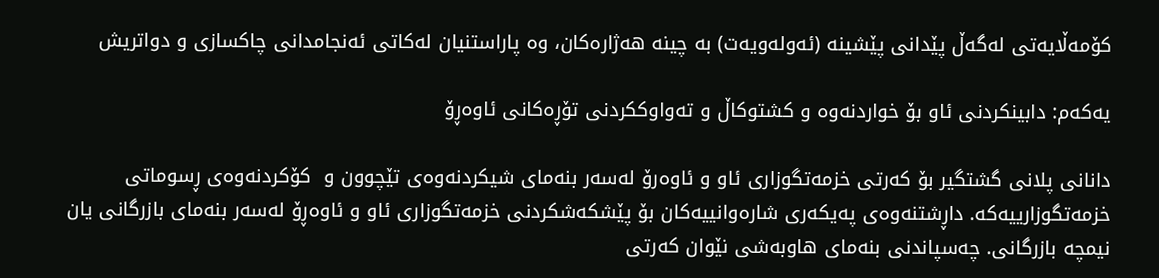كۆمه‌ڵايه‌تى له‌گه‌ڵ پێدانى پێشينه‌ (ئه‌وله‌ويه‌ت) به‌ چينه‌ هه‌ژاره‌كان، وه‌ پاراستنيان له‌كاتى ئه‌نجامدانى چاكسازى و دواتريش

يه‌كه‌م: دابينكردنى ئاو بۆ خواردنه‌وه‌ و كشتوكاڵ و ته‌واوككردنى تۆڕه‌كانى ئاوه‌ڕۆ

دانانى پلانى گشتگير بۆ كه‌رتى خزمه‌تگوزارى ئاو و ئاوه‌رۆ له‌سه‌ر بنه‌ماى شيكردنه‌وه‌ى تێچوون و  كۆكردنه‌وه‌ى ڕسوماتى خزمه‌تگوزارييه‌كه‌. داڕشتنه‌وه‌ى په‌يكه‌رى شاره‌وانييه‌كان بۆ پێشكه‌شكردنى‌ خزمه‌تگوزارى ئاو و ئاوه‌ڕۆ له‌سه‌ر بنه‌ماى بازرگانى يان نيمچه‌ بازرگانى. چه‌سپاندنى بنه‌ماى هاوبه‌شى نێوان كه‌رتى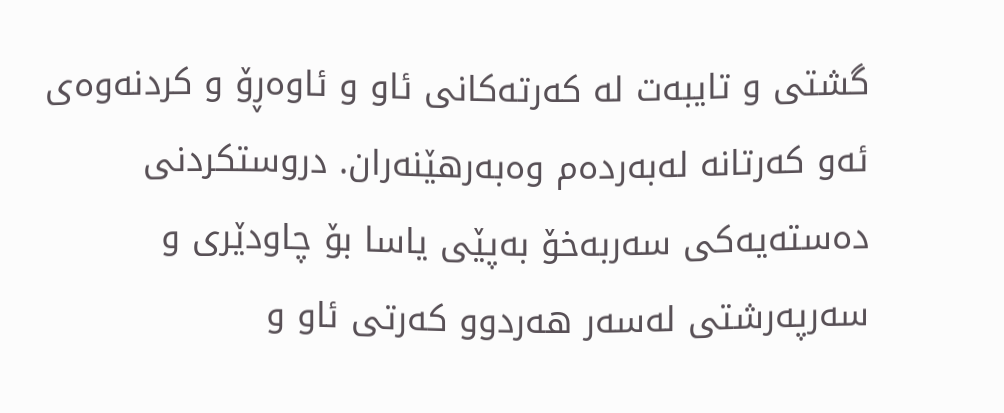گشتى و تايبه‌ت له‌ كه‌رته‌كانى ئاو و ئاوه‌ڕۆ و كردنه‌وه‌ى ئه‌و كه‌رتانه‌ له‌به‌رده‌م وه‌به‌رهێنه‌ران. دروستكردنى ده‌سته‌يه‌كى سه‌ربه‌خۆ به‌پێى ياسا بۆ چاودێرى و سه‌رپه‌رشتى له‌سه‌ر هه‌ردوو كه‌رتى ئاو و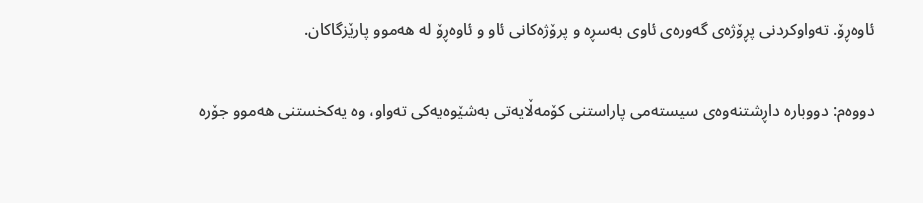ئاوه‌ڕۆ. ته‌واوكردنى پڕۆژه‌ى گه‌وره‌ى ئاوى به‌سڕه و پرۆژه‌كانى ئاو و ئاوه‌ڕۆ له‌ هه‌موو پارێزگاكان.

دووه‌م: دووباره‌ داڕشتنه‌وه‌ى سيسته‌مى پاراستنى كۆمه‌ڵايه‌تى به‌شێوه‌يه‌كى ته‌واو، وه‌ يه‌كخستنى هه‌موو جۆره‌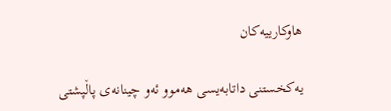هاوكارييه‌كان

يه‌كخستنى داتابه‌يسى هه‌موو ئه‌و چينانه‌ى پاڵپشتى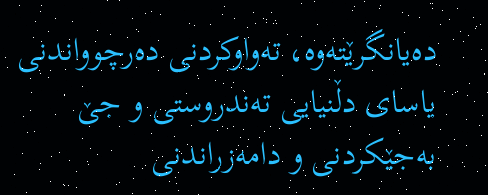ده‌يانگرێته‌وه‌، ته‌واوكردنى ده‌رچوواندنى ياساى دڵنيايى ته‌ندروستى و جێ به‌جێكردنى و دامه‌زراندنى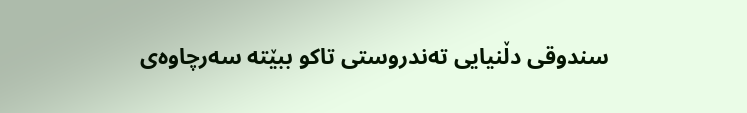سندوقى دڵنيايى ته‌ندروستى تاكو ببێته‌ سه‌رچاوه‌ى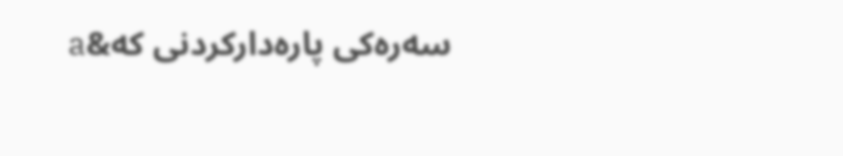سه‌ره‌كى پاره‌داركردنى كه&a